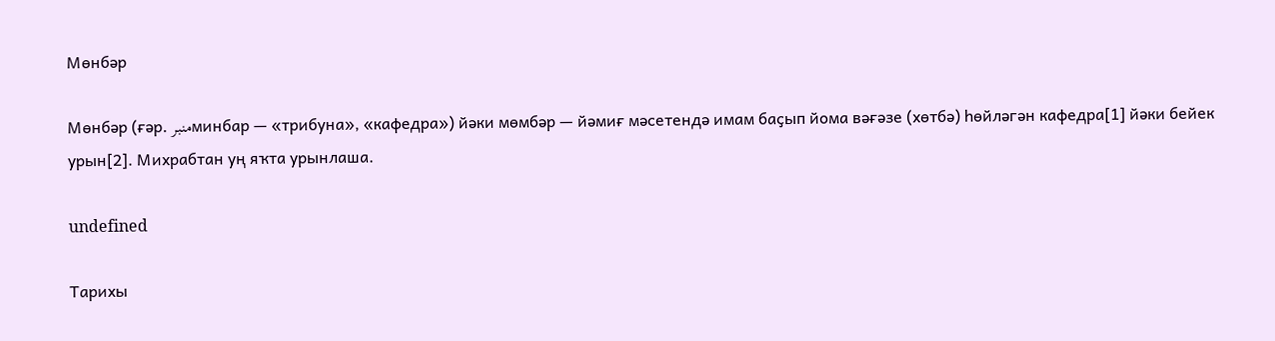Мөнбәр

Мөнбәр (ғәр. منبرминбар — «трибуна», «кафедра») йәки мөмбәр — йәмиғ мәсетендә имам баҫып йома вәғәзе (хөтбә) һөйләгән кафедра[1] йәки бейек урын[2]. Михрабтан уң яҡта урынлаша.

undefined

Тарихы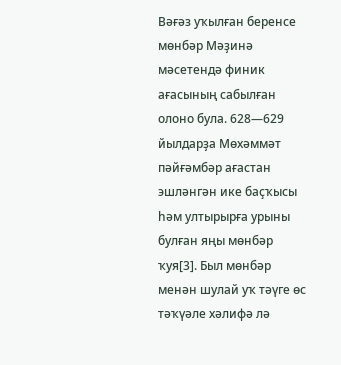Вәғәз уҡылған беренсе мөнбәр Мәҙинә мәсетендә финик ағасының сабылған олоно була. 628—629 йылдарҙа Мөхәммәт пәйғәмбәр ағастан эшләнгән ике баҫҡысы һәм ултырырға урыны булған яңы мөнбәр ҡуя[3]. Был мөнбәр менән шулай уҡ тәүге өс тәҡүәле хәлифә лә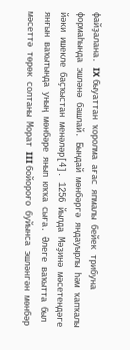файҙалана. IX быуаттан ҡоролма ағас япмалы бейек трибуна формаһында эшләнә башлай. Бындай мөнбәргә яндауырлы һәм ҡапҡалы йәки ишекле баҫҡыстан менәләр[4]. 1256 йылда Мәҙинә мәсетендәге янғын ваҡытында уның мөнбәре янып юҡҡа сыға. Әлеге ваҡытта был мәсеттә төрөк солтаны Морат III бойороғо буйынса эшләнгән мөнбәр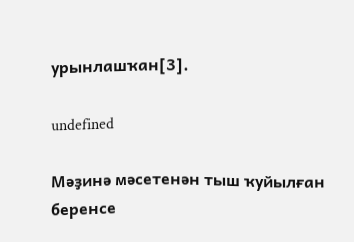урынлашҡан[3].

undefined

Мәҙинә мәсетенән тыш ҡуйылған беренсе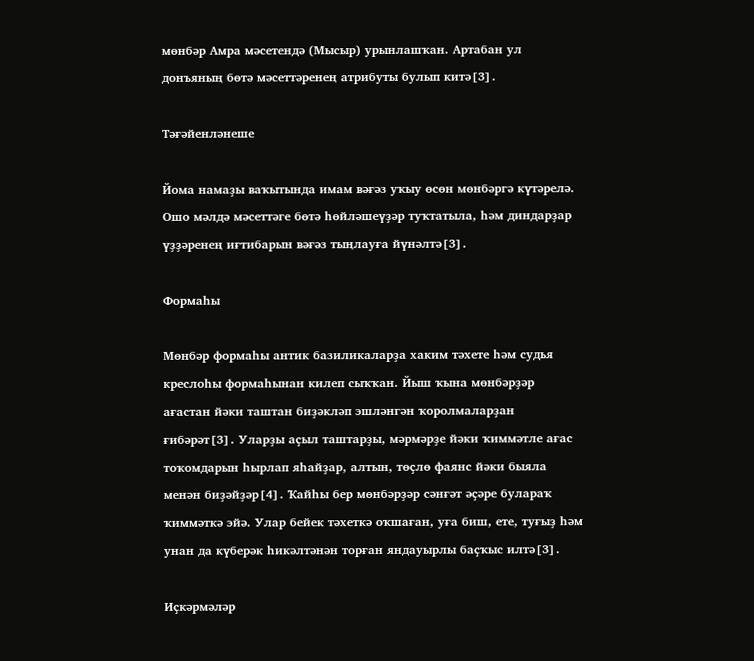мөнбәр Амра мәсетендә (Мысыр) урынлашҡан. Артабан ул донъяның бөтә мәсеттәренең атрибуты булып китә[3].

Тәғәйенләнеше

Йома намаҙы ваҡытында имам вәғәз уҡыу өсөн мөнбәргә күтәрелә. Ошо мәлдә мәсеттәге бөтә һөйләшеүҙәр туҡтатыла, һәм диндарҙар үҙҙәренең иғтибарын вәғәз тыңлауға йүнәлтә[3].

Формаһы

Мөнбәр формаһы антик базиликаларҙа хаким тәхете һәм судья креслоһы формаһынан килеп сыҡҡан. Йыш ҡына мөнбәрҙәр ағастан йәки таштан биҙәкләп эшләнгән ҡоролмаларҙан ғибәрәт[3]. Уларҙы аҫыл таштарҙы, мәрмәрҙе йәки ҡиммәтле ағас тоҡомдарын һырлап яһайҙар, алтын, төҫлө фаянс йәки быяла менән биҙәйҙәр[4]. Ҡайһы бер мөнбәрҙәр сәнғәт әҫәре булараҡ ҡиммәткә эйә. Улар бейек тәхеткә оҡшаған, уға биш, ете, туғыҙ һәм унан да күберәк һикәлтәнән торған яндауырлы баҫҡыс илтә[3].

Иҫкәрмәләр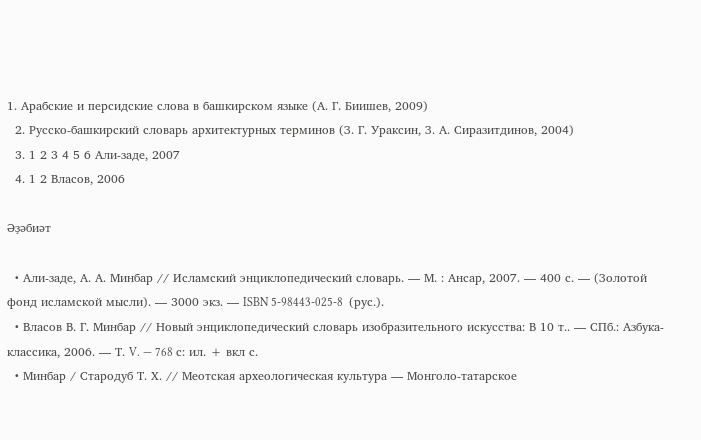1. Арабские и персидские слова в башкирском языке (А. Г. Биишев, 2009)
  2. Русско-башкирский словарь архитектурных терминов (З. Г. Ураксин, З. А. Сиразитдинов, 2004)
  3. 1 2 3 4 5 6 Али-заде, 2007
  4. 1 2 Власов, 2006

Әҙәбиәт

  • Али-заде, А. А. Минбар // Исламский энциклопедический словарь. — М. : Ансар, 2007. — 400 с. — (Золотой фонд исламской мысли). — 3000 экз. — ISBN 5-98443-025-8  (рус.).
  • Власов В. Г. Минбар // Новый энциклопедический словарь изобразительного искусства: В 10 т.. — СПб.: Азбука-классика, 2006. — Т. V. — 768 с: ил. + вкл с.
  • Минбар / Стародуб Т. Х. // Меотская археологическая культура — Монголо-татарское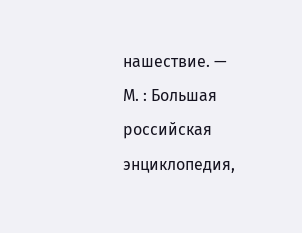нашествие. — М. : Большая российская энциклопедия,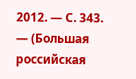2012. — С. 343. — (Большая российская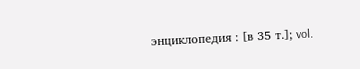энциклопедия : [в 35 т.]; vol.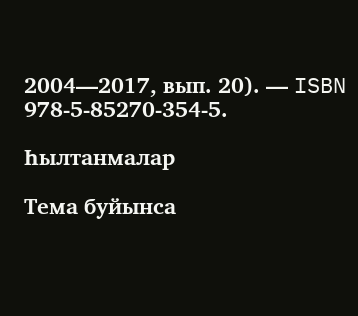2004—2017, вып. 20). — ISBN 978-5-85270-354-5.

Һылтанмалар

Тема буйынса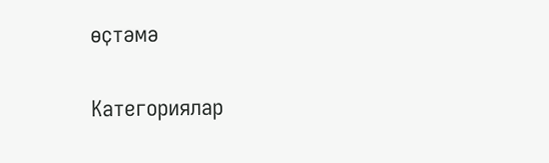өҫтәмә

Категориялар